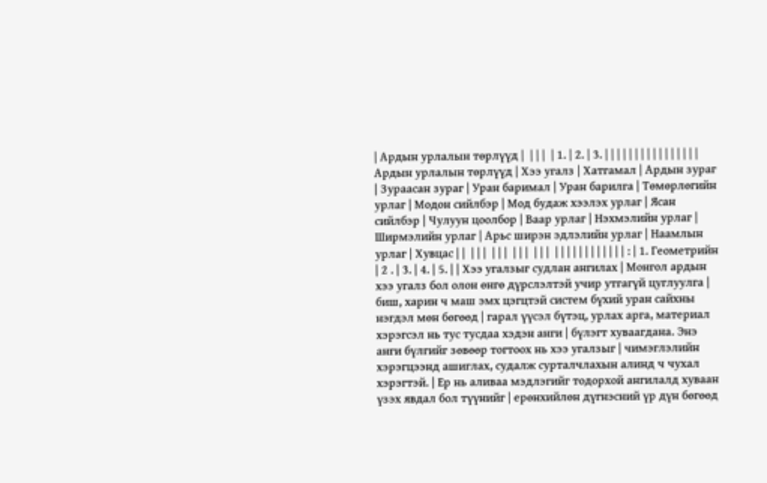| Ардын урлалын төрлүүд |  | | |  | 1. | 2. | 3. | | | | | | | | | | | | | | | | Ардын урлалын төрлүүд | Хээ угалз | Хатгамал | Ардын зураг | Зураасан зураг | Уран баримал | Уран барилга | Төмөрлөгийн урлаг | Модон сийлбэр | Мод будаж хээлэх урлаг | Ясан сийлбэр | Чулуун цоолбор | Ваар урлаг | Нэхмэлийн урлаг | Ширмэлийн урлаг | Арьс ширэн эдлэлийн урлаг | Наамлын урлаг | Хувцас | |  | | |  | | |  | | |  | | |  | | | | | | | | | | | | : | 1. Геометрийн | 2 . | 3. | 4. | 5. | | Хээ угалзыг судлан ангилах | Монгол ардын хээ угалз бол олон өнгө дүрслэлтэй учир утгагүй цуглуулга | биш, харин ч маш эмх цэгцтэй систем бүхий уран сайхны нэгдэл мөн бөгөөд | гарал үүсэл бүтэц, урлах арга, материал хэрэгсэл нь тус тусдаа хэдэн анги | бүлэгт хуваагдана. Энэ анги бүлгийг зөвөөр тогтоох нь хээ угалзыг | чимэглэлийн хэрэгцээнд ашиглах, судалж сурталчлахын алинд ч чухал хэрэгтэй. | Ер нь аливаа мэдлэгийг тодорхой ангилалд хуваан үзэх явдал бол түүнийг | ерөнхийлөн дүгнэсний үр дүн бөгөөд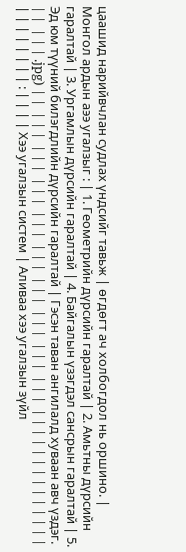цаашид нарийвчлан судлах үндсийг тавьж | өгдөгт ач холбогдол нь оршино. | Монгол ардын аээ угалзыг : | 1. Геометрийн дүрсийн гаралтай | 2. Амьтны дүрсийн гаралтай | 3. Ургамлын дүрсийн гаралтай | 4. Байгалын үзэгдэл сансрын гаралтай | 5. Эд юм түүний билэгдлийн дүрсийн гаралтай | Гэсэн таван ангилалд хуваан авч үздэг. | |  | | | .jpg) | |  | | |  | | |  | | |  | | |  | | |  | | |  | | |  | | |  | | |  | | | | | | | | | | | | | | | | | | | | | | : | | | | Хээ угалзын систем | Аливаа хээ угалзын зүйл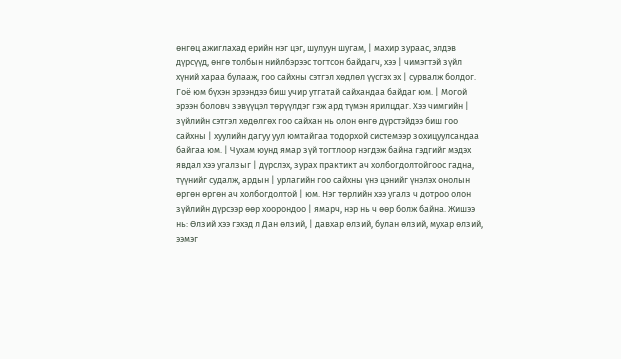өнгөц ажиглахад ерийн нэг цэг, шулуун шугам, | махир зураас, элдэв дүрсүүд, өнгө толбын нийлбэрээс тогтсон байдагч, хээ | чимэгтэй зүйл хүний хараа булааж, гоо сайхны сэтгэл хөдлөл үүсгэх эх | сурвалж болдог. Гоё юм бүхэн эрээндээ биш учир утгатай сайхандаа байдаг юм. | Могой эрээн боловч зэвүүцэл төрүүлдэг гэж ард түмэн ярилцдаг. Хээ чимгийн | зүйлийн сэтгэл хөдөлгөх гоо сайхан нь олон өнгө дүрстэйдээ биш гоо сайхны | хуулийн дагуу уул юмтайгаа тодорхой системээр зохицуулсандаа байгаа юм. | Чухам юунд ямар зүй тогтлоор нэгдэж байна гэдгийг мэдэх явдал хээ угалзыг | дүрслэх, зурах практикт ач холбогдолтойгоос гадна, түүнийг судалж, ардын | урлагийн гоо сайхны үнэ цэнийг үнэлэх онолын өргөн өргөн ач холбогдолтой | юм. Нэг төрлийн хээ угалз ч дотроо олон зүйлийн дүрсээр өөр хоорондоо | ямарч, нэр нь ч өөр болж байна. Жишээ нь: Өлзий хээ гэхэд л Дан өлзий, | давхар өлзий, булан өлзий, мухар өлзий, ээмэг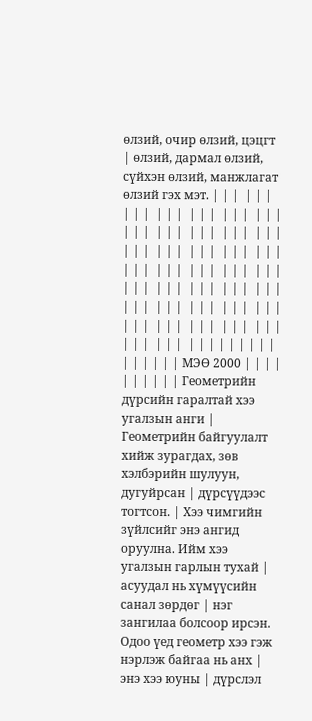өлзий, очир өлзий, цэцгт | өлзий, дармал өлзий, сүйхэн өлзий, манжлагат өлзий гэх мэт. | | |  | | |  | | |  | | |  | | |  | | |  | | |  | | |  | | |  | | |  | | |  | | |  | | |  | | |  | | |  | | |  | | |  | | |  | | |  | | |  | | |  | | |  | | |  | | |  | | |  | | |  | | |  | | |  | | |  | | |  | | |  | | |  | | |  | | |  | | |  | | |  | | |  | | |  | | |  | | | | | | | | | | | | | | | МЭӨ 2000 | | | | | | | | | | Геометрийн дүрсийн гаралтай хээ угалзын анги | Геометрийн байгуулалт хийж зурагдах, зөв хэлбэрийн шулуун, дугуйрсан | дүрсүүдээс тогтсон. | Хээ чимгийн зүйлсийг энэ ангид оруулна. Ийм хээ угалзын гарлын тухай | асуудал нь хүмүүсийн санал зөрдөг | нэг зангилаа болсоор ирсэн. Одоо үед геометр хээ гэж нэрлэж байгаа нь анх | энэ хээ юуны | дүрслэл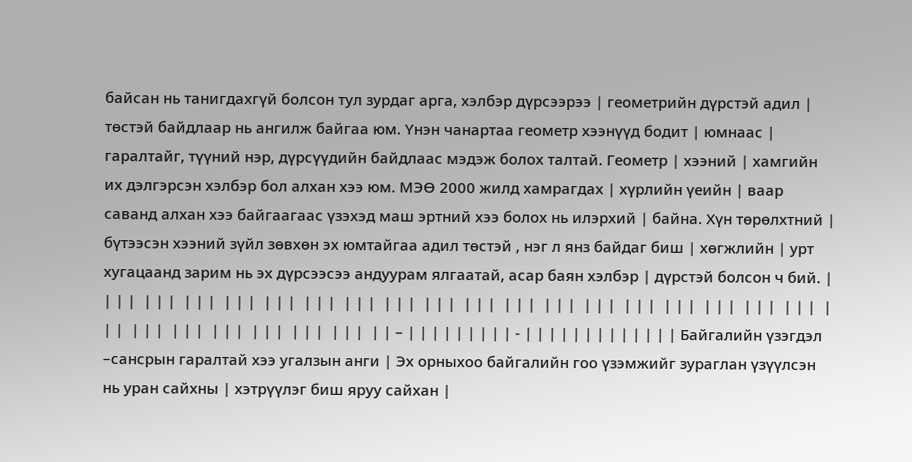байсан нь танигдахгүй болсон тул зурдаг арга, хэлбэр дүрсээрээ | геометрийн дүрстэй адил | төстэй байдлаар нь ангилж байгаа юм. Үнэн чанартаа геометр хээнүүд бодит | юмнаас | гаралтайг, түүний нэр, дүрсүүдийн байдлаас мэдэж болох талтай. Геометр | хээний | хамгийн их дэлгэрсэн хэлбэр бол алхан хээ юм. МЭӨ 2000 жилд хамрагдах | хүрлийн үеийн | ваар саванд алхан хээ байгаагаас үзэхэд маш эртний хээ болох нь илэрхий | байна. Хүн төрөлхтний | бүтээсэн хээний зүйл зөвхөн эх юмтайгаа адил төстэй , нэг л янз байдаг биш | хөгжлийн | урт хугацаанд зарим нь эх дүрсээсээ андуурам ялгаатай, асар баян хэлбэр | дүрстэй болсон ч бий. |  | | |  | | |  | | |  | | |  | | |  | | |  | | |  | | |  | | |  | | |  | | |  | | |  | | |  | | |  | | |  | | |  | | |  | | |  | | |  | | |  | | |  | | |  | | |  | | |  | | |  | | – | | | | | | | | | - | | | | | | | | | | | | | Байгалийн үзэгдэл –сансрын гаралтай хээ угалзын анги | Эх орныхоо байгалийн гоо үзэмжийг зураглан үзүүлсэн нь уран сайхны | хэтрүүлэг биш яруу сайхан |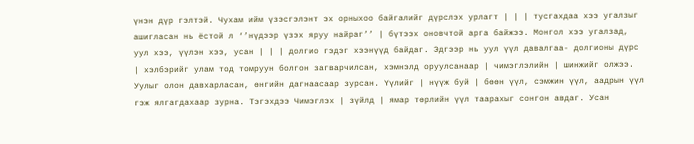үнэн дүр гэлтэй. Чухам ийм үзэсгэлэнт эх орныхоо байгалийг дүрслэх урлагт | | | тусгахдаа хээ угалзыг ашигласан нь ёстой л ‘’нүдээр үзэх яруу найраг’’ | бүтээх оновчтой арга байжээ. Монгол хээ угалзад, уул хээ, үүлэн хээ, усан | | | долгио гэдэг хээнүүд байдаг. Эдгээр нь уул үүл давалгаа- долгионы дүрс | хэлбэрийг улам тод томруун болгон загварчилсан, хэмнэлд оруулсанаар | чимэглэлийн | шинжийг олжээ. Уулыг олон давхарласан, өнгийн дагнаасаар зурсан. Үүлийг | нүүж буй | бөөн үүл, сэмжин үүл, аадрын үүл гэж ялгагдахаар зурна. Тэгэхдээ Чимэглэх | зүйлд | ямар төрлийн үүл таарахыг сонгон авдаг. Усан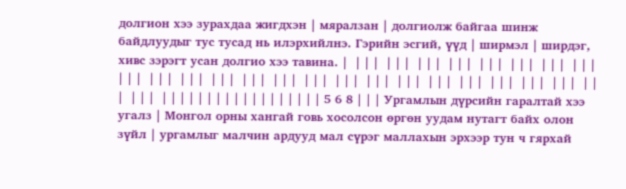долгион хээ зурахдаа жигдхэн | мяралзан | долгиолж байгаа шинж байдлуудыг тус тусад нь илэрхийлнэ. Гэрийн эсгий, үүд | ширмэл | ширдэг, хивс зэрэгт усан долгио хээ тавина. |  | | |  | | |  | | |  | | |  | | |  | | |  | | |  | | |  | | |  | | |  | | |  | | |  | | |  | | |  | | |  | | |  | | |  | | |  | | |  | | |  | | |  | | |  | | |  | | |  | | |  | | | | | | | | | | | | | | | | | | 5 6 8 | | | Ургамлын дүрсийн гаралтай хээ угалз | Монгол орны хангай говь хосолсон өргөн уудам нутагт байх олон зүйл | ургамлыг малчин ардууд мал сүрэг маллахын эрхээр тун ч гярхай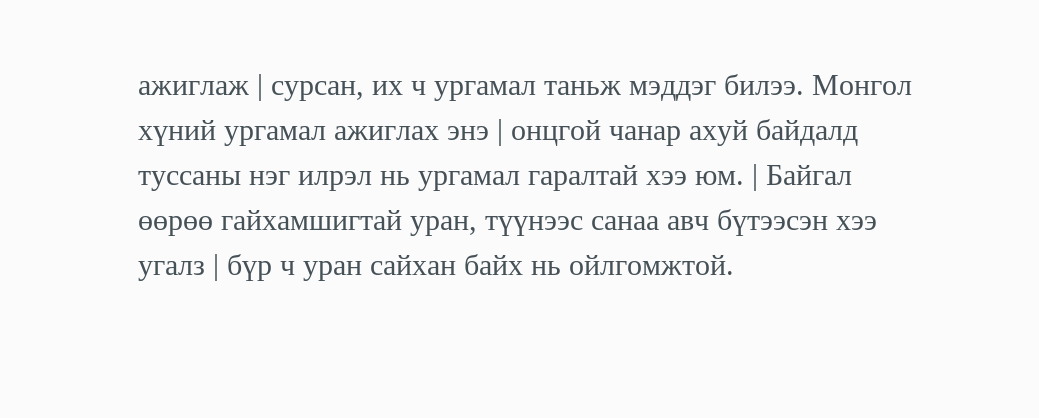ажиглаж | сурсан, их ч ургамал таньж мэддэг билээ. Монгол хүний ургамал ажиглах энэ | онцгой чанар ахуй байдалд туссаны нэг илрэл нь ургамал гаралтай хээ юм. | Байгал өөрөө гайхамшигтай уран, түүнээс санаа авч бүтээсэн хээ угалз | бүр ч уран сайхан байх нь ойлгомжтой.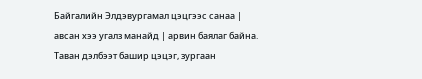Байгалийн Элдэвургамал цэцгээс санаа | авсан хээ угалз манайд | арвин баялаг байна. Таван дэлбээт башир цэцэг, зургаан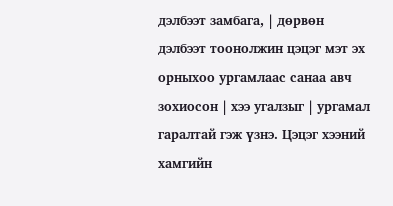дэлбээт замбага, | дөрвөн дэлбээт тоонолжин цэцэг мэт эх орныхоо ургамлаас санаа авч зохиосон | хээ угалзыг | ургамал гаралтай гэж үзнэ. Цэцэг хээний хамгийн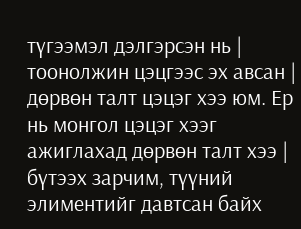түгээмэл дэлгэрсэн нь | тоонолжин цэцгээс эх авсан | дөрвөн талт цэцэг хээ юм. Ер нь монгол цэцэг хээг ажиглахад дөрвөн талт хээ | бүтээх зарчим, түүний элиментийг давтсан байх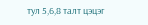тул 5,6,8 талт цэцэг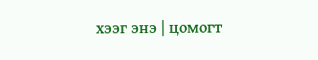хээг энэ | цомогт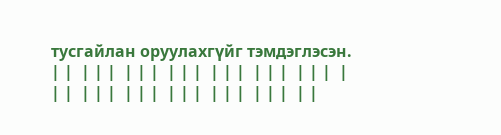тусгайлан оруулахгүйг тэмдэглэсэн. | |  | | |  | | |  | | |  | | |  | | |  | | |  | | |  | | |  | | |  | | |  | | |  | | |  | |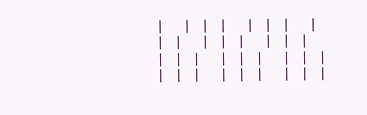|  | | |  | | |  | | |  | | |  | | |  | | |  | | |  | | |  | | |  | | |  | | |